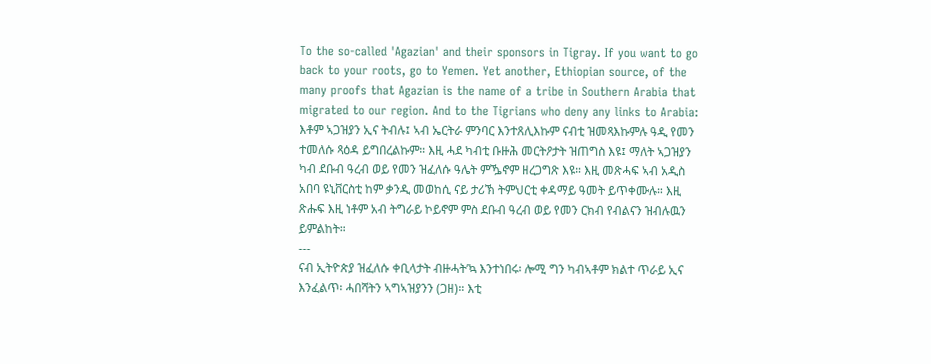To the so-called 'Agazian' and their sponsors in Tigray. If you want to go back to your roots, go to Yemen. Yet another, Ethiopian source, of the many proofs that Agazian is the name of a tribe in Southern Arabia that migrated to our region. And to the Tigrians who deny any links to Arabia:
እቶም ኣጋዝያን ኢና ትብሉ፤ ኣብ ኤርትራ ምንባር እንተጸሊእኩም ናብቲ ዝመጻእኩምሉ ዓዲ የመን ተመለሱ ጻዕዳ ይግበረልኩም። እዚ ሓደ ካብቲ ቡዙሕ መርትዖታት ዝጠግስ እዩ፤ ማለት ኣጋዝያን ካብ ደቡብ ዓረብ ወይ የመን ዝፈለሱ ዓሌት ምዄኖም ዘረጋግጽ እዩ። እዚ መጽሓፍ ኣብ አዲስ አበባ ዩኒቨርስቲ ከም ቃንዲ መወከሲ ናይ ታሪኽ ትምህርቲ ቀዳማይ ዓመት ይጥቀሙሉ። እዚ ጽሑፍ እዚ ነቶም አብ ትግራይ ኮይኖም ምስ ደቡብ ዓረብ ወይ የመን ርክብ የብልናን ዝብሉዉን ይምልከት።
---
ናብ ኢትዮጵያ ዝፈለሱ ቀቢላታት ብዙሓት’ኳ እንተነበሩ፡ ሎሚ ግን ካብኣቶም ክልተ ጥራይ ኢና እንፈልጥ፡ ሓበሻትን ኣግኣዝያንን (ጋዘ)። እቲ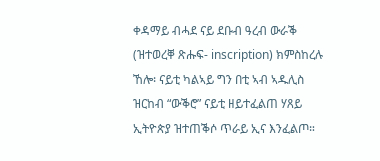ቀዳማይ ብሓደ ናይ ደቡብ ዓረብ ውራቕ (ዝተወረቐ ጽሑፍ- inscription) ክምስከረሉ ኸሎ፡ ናይቲ ካልኣይ ግን በቲ ኣብ ኣዱሊስ ዝርከብ “ውቕሮ” ናይቲ ዘይተፈልጠ ሃጸይ ኢትዮጵያ ዝተጠቕሶ ጥራይ ኢና እንፈልጦ።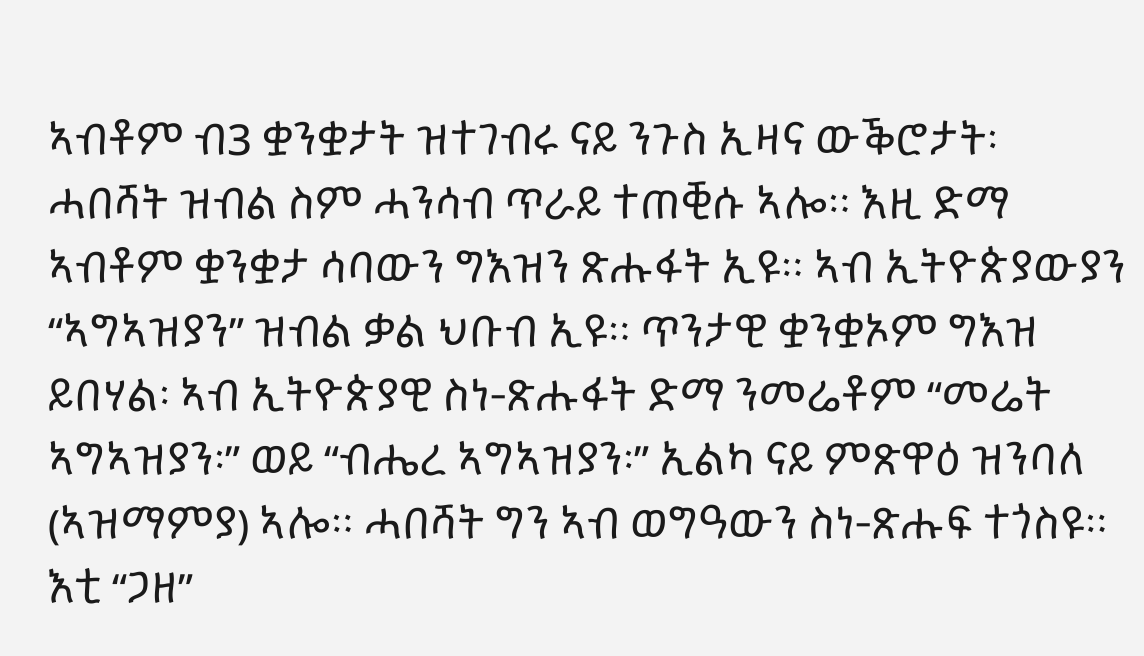ኣብቶም ብ3 ቋንቋታት ዝተገብሩ ናይ ንጉስ ኢዛና ውቕሮታት፡ ሓበሻት ዝብል ስም ሓንሳብ ጥራይ ተጠቒሱ ኣሎ። እዚ ድማ ኣብቶም ቋንቋታ ሳባውን ግእዝን ጽሑፋት ኢዩ። ኣብ ኢትዮጵያውያን “ኣግኣዝያን” ዝብል ቃል ህቡብ ኢዩ። ጥንታዊ ቋንቋኦም ግእዝ ይበሃል፡ ኣብ ኢትዮጵያዊ ስነ-ጽሑፋት ድማ ንመሬቶም “መሬት ኣግኣዝያን፡” ወይ “ብሔረ ኣግኣዝያን፡” ኢልካ ናይ ምጽዋዕ ዝንባለ (ኣዝማምያ) ኣሎ። ሓበሻት ግን ኣብ ወግዓውን ስነ-ጽሑፍ ተጎስዩ። እቲ “ጋዘ”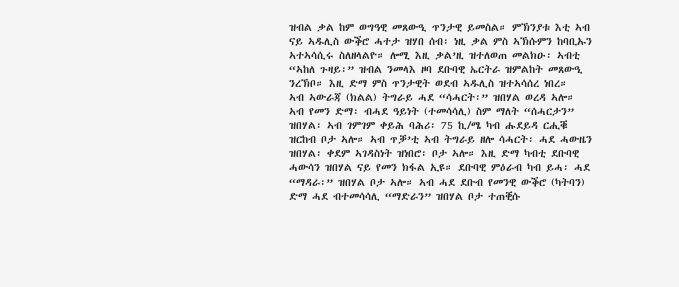ዝብል ቃል ከም ወግዓዊ መጸውዒ ጥንታዊ ይመስል። ምኽንያቱ እቲ ኣብ ናይ ኣዱሊስ ውቕሮ ሓተታ ዝሃበ ሰብ፡ ነዚ ቃል ምስ ኣኽሱምን ከባቢኡን ኣተኣሳሲሩ ስለዘላልዮ። ሎሚ እዚ ቃል’ዚ ዝተለወጠ መልክዑ፡ ኣብቲ “ኣከለ ጉዛይ፡” ዝብል ንመላእ ዞባ ደቡባዊ ኤርትራ ዝምልከት መጸውዒ ንረኽቦ። እዚ ድማ ምስ ጥንታዊት ወደብ ኣዱሊስ ዝተኣሳሰረ ነበረ።
ኣብ ኣውራጃ (ክልል) ትግራይ ሓደ “ሳሓርት፡” ዝበሃል ወረዳ ኣሎ። ኣብ የመን ድማ፡ ብሓደ ዓይነት (ተመሳሳሊ) ስም ማለት “ሰሓርታን” ዝበሃል፡ ኣብ ገምገም ቀይሕ ባሕሪ፡ 75 ኪ/ሜ ካብ ሑደይዳ ርሒቑ ዝርከብ ቦታ ኣሎ። ኣብ ጥቓ’ቲ ኣብ ትግራይ ዘሎ ሳሓርት፡ ሓደ ሓውዜን ዝበሃል፡ ቀደም ኣገዳስነት ዝነበሮ፡ ቦታ ኣሎ። እዚ ድማ ካብቲ ደቡባዊ ሓውሳን ዝበሃል ናይ የመን ክፋል ኢዩ። ደቡባዊ ምዕራብ ካብ ይሓ፡ ሓደ “ማዳራ፡” ዝበሃል ቦታ ኣሎ። ኣብ ሓደ ደቡብ የመንዊ ውቕሮ (ካትባን) ድማ ሓደ ብተመሳሳሊ “ማድራን” ዝበሃል ቦታ ተጠቒሱ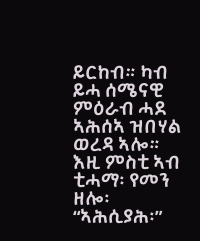ይርከብ። ካብ ይሓ ሰሜናዊ ምዕራብ ሓደ ኣሕሰኣ ዝበሃል ወረዳ ኣሎ። እዚ ምስቲ ኣብ ቲሓማ፡ የመን ዘሎ፡ “ኣሕሲያሕ፡”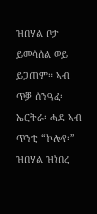ዝበሃል ቦታ ይመሳሰል ወይ ይጋጠም። ኣብ ጥቓ ሰንዓፈ፡ ኤርትራ፡ ሓደ ኣብ ጥንቲ “ኮሎየ፡” ዝበሃል ዝነበረ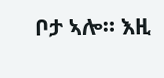ቦታ ኣሎ። እዚ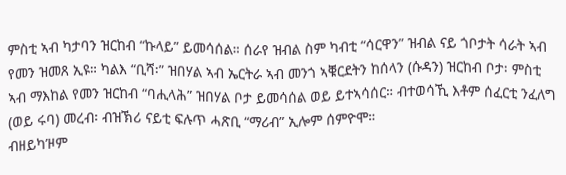ምስቲ ኣብ ካታባን ዝርከብ “ኩላይ” ይመሳሰል። ሰራየ ዝብል ስም ካብቲ “ሳርዋን” ዝብል ናይ ጎቦታት ሳራት ኣብ የመን ዝመጸ ኢዩ። ካልእ “ቢሻ፡” ዝበሃል ኣብ ኤርትራ ኣብ መንጎ ኣቑርደትን ከሰላን (ሱዳን) ዝርከብ ቦታ፡ ምስቲ ኣብ ማእከል የመን ዝርከብ “ባሒላሕ” ዝበሃል ቦታ ይመሳሰል ወይ ይተኣሳሰር። ብተወሳኺ እቶም ሰፈርቲ ንፈለግ (ወይ ሩባ) መረብ፡ ብዝኽሪ ናይቲ ፍሉጥ ሓጽቢ “ማሪብ” ኢሎም ሰምዮሞ።
ብዘይካ’ዞም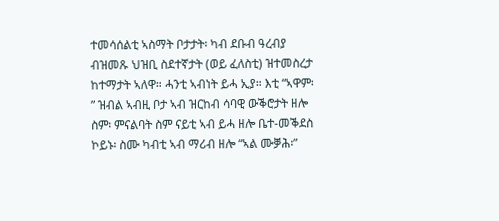ተመሳሰልቲ ኣስማት ቦታታት፡ ካብ ደቡብ ዓረብያ ብዝመጹ ህዝቢ ስደተኛታት (ወይ ፈለስቲ) ዝተመስረታ ከተማታት ኣለዋ። ሓንቲ ኣብነት ይሓ ኢያ። እቲ “ኣዋም፡” ዝብል ኣብዚ ቦታ ኣብ ዝርከብ ሳባዊ ውቕሮታት ዘሎ ስም፡ ምናልባት ስም ናይቲ ኣብ ይሓ ዘሎ ቤተ-መቕደስ ኮይኑ፡ ስሙ ካብቲ ኣብ ማሪብ ዘሎ “ኣል ሙቓሕ፡”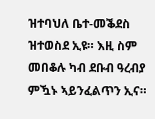ዝተባህለ ቤተ-መቕደስ ዝተወስደ ኢዩ። እዚ ስም መበቆሉ ካብ ደቡብ ዓረብያ ምዃኑ ኣይንፈልጥን ኢና።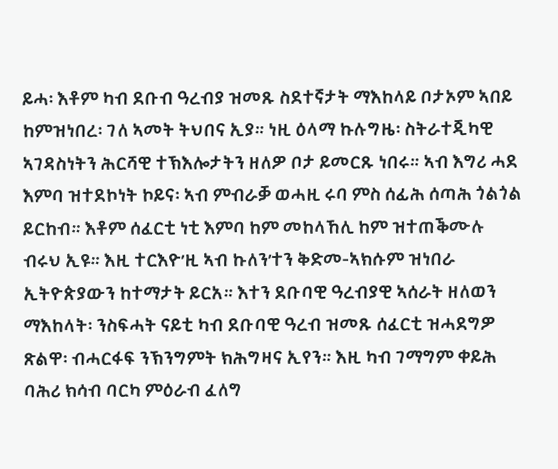ይሓ፡ እቶም ካብ ደቡብ ዓረብያ ዝመጹ ስደተኛታት ማእከላይ ቦታኦም ኣበይ ከምዝነበረ፡ ገለ ኣመት ትህበና ኢያ። ነዚ ዕላማ ኩሉግዜ፡ ስትራተጂካዊ ኣገዳስነትን ሕርሻዊ ተኽእሎታትን ዘለዎ ቦታ ይመርጹ ነበሩ። ኣብ እግሪ ሓደ እምባ ዝተደኮነት ኮይና፡ ኣብ ምብራቓ ወሓዚ ሩባ ምስ ሰፊሕ ሰጣሕ ጎልጎል ይርከብ። እቶም ሰፈርቲ ነቲ እምባ ከም መከላኸሊ ከም ዝተጠቕሙሉ ብሩህ ኢዩ። እዚ ተርእዮ’ዚ ኣብ ኩለን’ተን ቅድመ-ኣክሱም ዝነበራ ኢትዮጵያውን ከተማታት ይርአ። እተን ደቡባዊ ዓረብያዊ ኣሰራት ዘለወን ማእከላት፡ ንስፍሓት ናይቲ ካብ ደቡባዊ ዓረብ ዝመጹ ሰፈርቲ ዝሓደግዎ ጽልዋ፡ ብሓርፋፍ ንኽንግምት ክሕግዛና ኢየን። እዚ ካብ ገማግም ቀይሕ ባሕሪ ክሳብ ባርካ ምዕራብ ፈለግ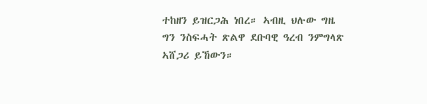ተከዘን ይዝርጋሕ ነበረ። ኣብዚ ህሉው ግዜ ግን ንስፍሓት ጽልዋ ደቡባዊ ዓረብ ንምግላጽ ኣሸጋሪ ይኸውን።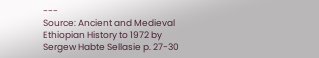---
Source: Ancient and Medieval Ethiopian History to 1972 by Sergew Habte Sellasie p. 27-30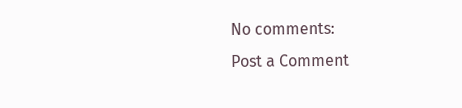No comments:
Post a Comment